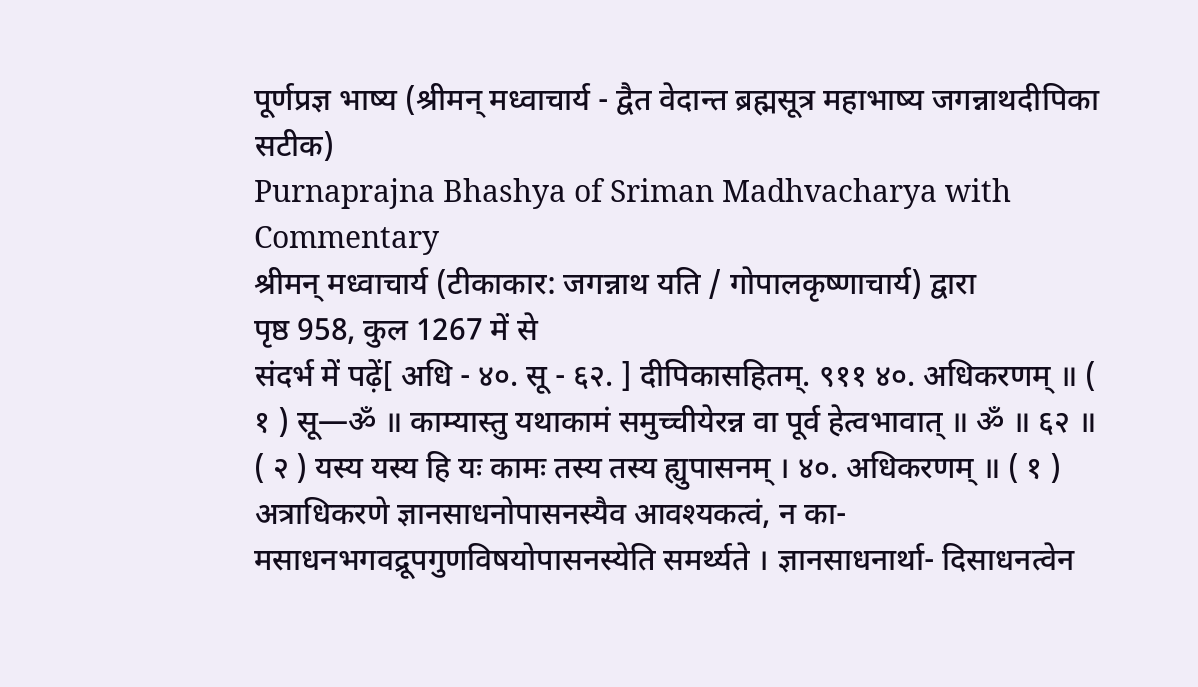पूर्णप्रज्ञ भाष्य (श्रीमन् मध्वाचार्य - द्वैत वेदान्त ब्रह्मसूत्र महाभाष्य जगन्नाथदीपिका सटीक)
Purnaprajna Bhashya of Sriman Madhvacharya with Commentary
श्रीमन् मध्वाचार्य (टीकाकार: जगन्नाथ यति / गोपालकृष्णाचार्य) द्वारा
पृष्ठ 958, कुल 1267 में से
संदर्भ में पढ़ें[ अधि - ४०. सू - ६२. ] दीपिकासहितम्. ९११ ४०. अधिकरणम् ॥ ( १ ) सू—ॐ ॥ काम्यास्तु यथाकामं समुच्चीयेरन्न वा पूर्व हेत्वभावात् ॥ ॐ ॥ ६२ ॥ ( २ ) यस्य यस्य हि यः कामः तस्य तस्य ह्युपासनम् । ४०. अधिकरणम् ॥ ( १ ) अत्राधिकरणे ज्ञानसाधनोपासनस्यैव आवश्यकत्वं, न का- मसाधनभगवद्रूपगुणविषयोपासनस्येति समर्थ्यते । ज्ञानसाधनार्था- दिसाधनत्वेन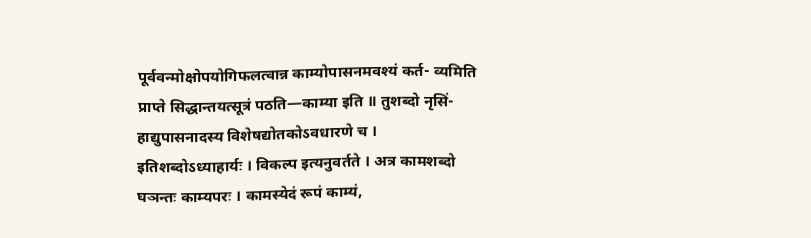पूर्ववन्मोक्षोपयोगिफलत्वान्न काम्योपासनमवश्यं कर्त- व्यमिति प्राप्ते सिद्धान्तयत्सूत्रं पठति—काम्या इति ॥ तुशब्दो नृसिं- हाद्युपासनादस्य विशेषद्योतकोऽवधारणे च । इतिशब्दोऽध्याहार्यः । विकल्प इत्यनुवर्तते । अत्र कामशब्दो घञन्तः काम्यपरः । कामस्येदं रूपं काम्यं,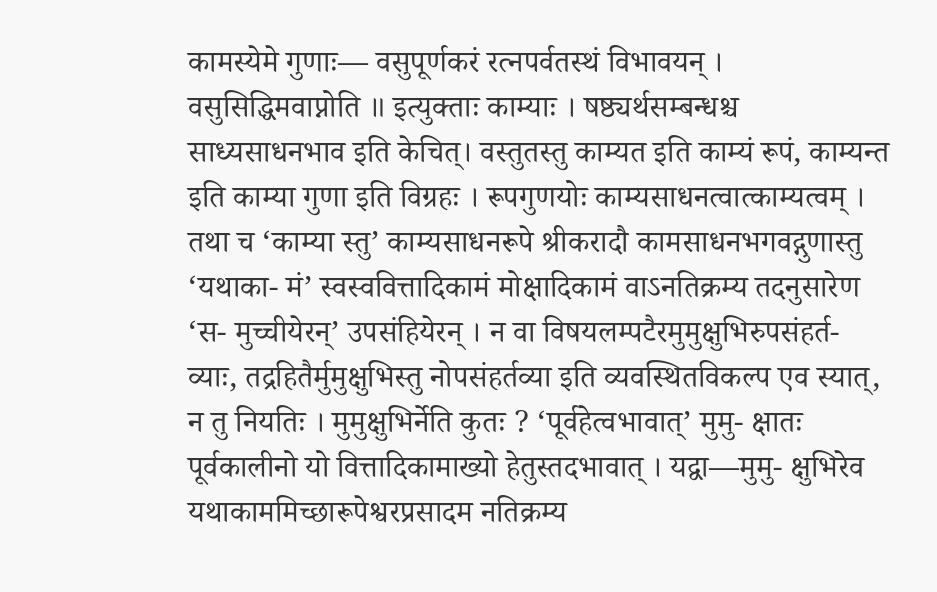कामस्येमे गुणाः— वसुपूर्णकरं रत्नपर्वतस्थं विभावयन् । वसुसिद्धिमवाप्नोति ॥ इत्युक्ताः काम्याः । षष्ठ्यर्थसम्बन्धश्च साध्यसाधनभाव इति केचित्। वस्तुतस्तु काम्यत इति काम्यं रूपं, काम्यन्त इति काम्या गुणा इति विग्रहः । रूपगुणयोः काम्यसाधनत्वात्काम्यत्वम् । तथा च ‘काम्या स्तु’ काम्यसाधनरूपे श्रीकरादौ कामसाधनभगवद्गुणास्तु ‘यथाका- मं’ स्वस्ववित्तादिकामं मोक्षादिकामं वाऽनतिक्रम्य तदनुसारेण ‘स- मुच्चीयेरन्’ उपसंहियेरन् । न वा विषयलम्पटैरमुमुक्षुभिरुपसंहर्त- व्याः, तद्रहितैर्मुमुक्षुभिस्तु नोपसंहर्तव्या इति व्यवस्थितविकल्प एव स्यात्, न तु नियतिः । मुमुक्षुभिर्नेति कुतः ? ‘पूर्वहेत्वभावात्’ मुमु- क्षातः पूर्वकालीनो यो वित्तादिकामाख्यो हेतुस्तदभावात् । यद्वा—मुमु- क्षुभिरेव यथाकाममिच्छारूपेश्वरप्रसादम नतिक्रम्य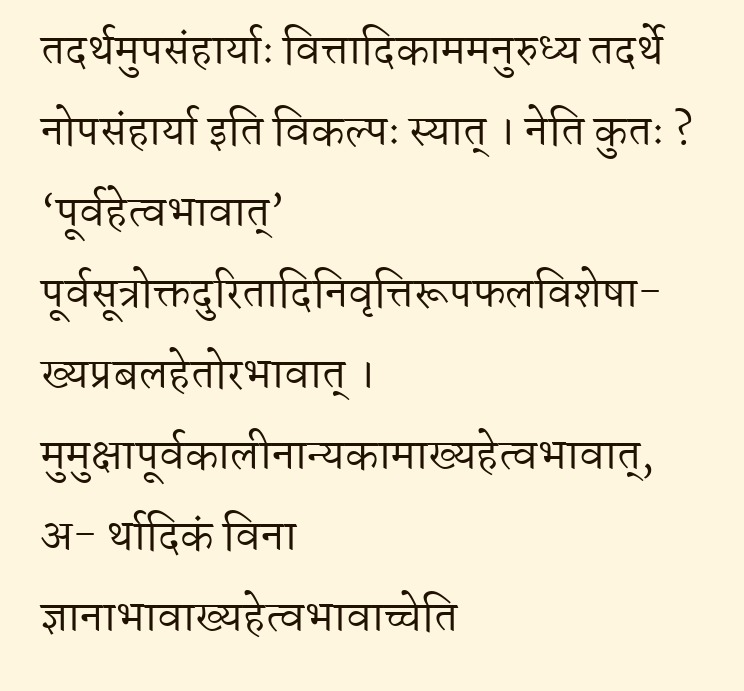तदर्थमुपसंहार्याः वित्तादिकाममनुरुध्य तदर्थे नोपसंहार्या इति विकल्पः स्यात् । नेति कुतः ? ‘पूर्वहेत्वभावात्’ पूर्वसूत्रोक्तदुरितादिनिवृत्तिरूपफलविशेषा- ख्यप्रबलहेतोरभावात् । मुमुक्षापूर्वकालीनान्यकामाख्यहेत्वभावात्, अ- र्थादिकं विना ज्ञानाभावाख्यहेत्वभावाच्चेति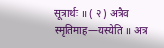सूत्रार्थः ॥ ( २ ) अत्रैव स्मृतिमाह—यस्येति ॥ अत्र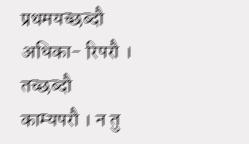प्रथमयच्छब्दौ अधिका- रिपरौ । तच्छब्दौ काम्यपरौ । न तु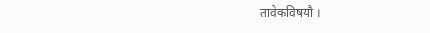तावेकविषयौ ।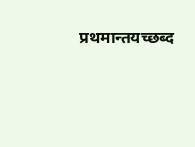प्रथमान्तयच्छब्द